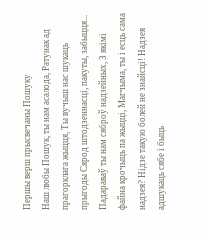Першы верш прысвечаны Пошуку
Наш любы Пошук, ты нам асалода, Ратунак ад прагорклага жыцця, Ты вучыш нас шукаць прыгоды Сярод штодзеннасці, пакуты, забыцця... Падараваў ты нам сяброў надзейных, З якімі файна крочыць па жыцці, Магчыма, ты і есць сама надзея? Нідзе такую болей не знайсці! Надзея адшукаць сябе і быць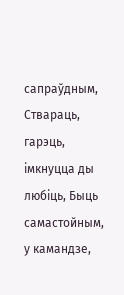сапраўдным, Ствараць, гарэць, імкнуцца ды любіць, Быць самастойным, у камандзе,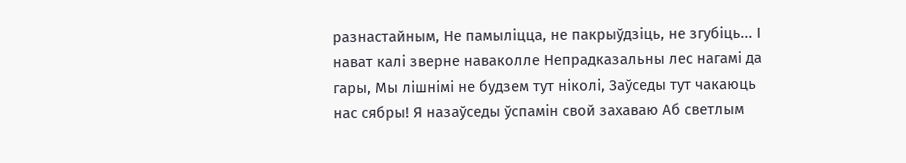разнастайным, Не памыліцца, не пакрыўдзіць, не згубіць... І нават калі зверне наваколле Непрадказальны лес нагамі да гары, Мы лішнімі не будзем тут ніколі, Заўседы тут чакаюць нас сябры! Я назаўседы ўспамін свой захаваю Аб светлым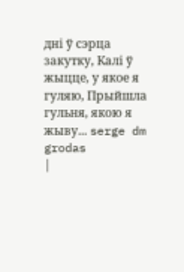дні ў сэрца закутку, Калі ў жыцце, у якое я гуляю, Прыйшла гульня, якою я жыву... serge dm grodas
|